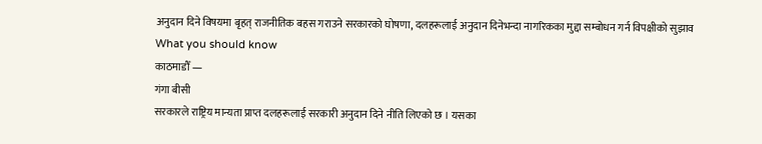अनुदान दिने विषयमा बृहत् राजनीतिक बहस गराउने सरकारको घोषणा, दलहरूलाई अनुदान दिनेभन्दा नागरिकका मुद्दा सम्बोधन गर्न विपक्षीको सुझाव
What you should know
काठमाडौँ —
गंगा बीसी
सरकारले राष्ट्रिय मान्यता प्राप्त दलहरूलाई सरकारी अनुदान दिने नीति लिएको छ । यसका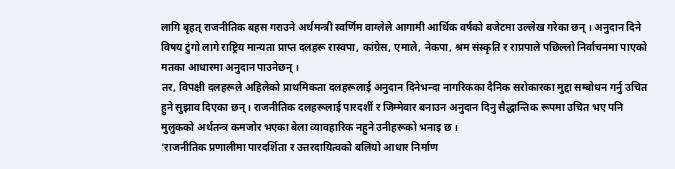लागि बृहत् राजनीतिक बहस गराउने अर्थमन्त्री स्वर्णिम वाग्लेले आगामी आर्थिक वर्षको बजेटमा उल्लेख गरेका छन् । अनुदान दिने विषय टुंगो लागे राष्ट्रिय मान्यता प्राप्त दलहरू रास्वपा, कांग्रेस, एमाले, नेकपा, श्रम संस्कृति र राप्रपाले पछिल्लो निर्वाचनमा पाएको मतका आधारमा अनुदान पाउनेछन् ।
तर, विपक्षी दलहरूले अहिलेको प्राथमिकता दलहरूलाई अनुदान दिनेभन्दा नागरिकका दैनिक सरोकारका मुद्दा सम्बोधन गर्नु उचित हुने सुझाव दिएका छन् । राजनीतिक दलहरूलाई पारदर्शी र जिम्मेवार बनाउन अनुदान दिनु सैद्धान्तिक रूपमा उचित भए पनि मुलुकको अर्थतन्त्र कमजोर भएका बेला व्यावहारिक नहुने उनीहरूको भनाइ छ ।
‘राजनीतिक प्रणालीमा पारदर्शिता र उत्तरदायित्वको बलियो आधार निर्माण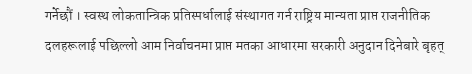गर्नेछौं । स्वस्थ लोकतान्त्रिक प्रतिस्पर्धालाई संस्थागत गर्न राष्ट्रिय मान्यता प्राप्त राजनीतिक दलहरूलाई पछिल्लो आम निर्वाचनमा प्राप्त मतका आधारमा सरकारी अनुदान दिनेबारे बृहत्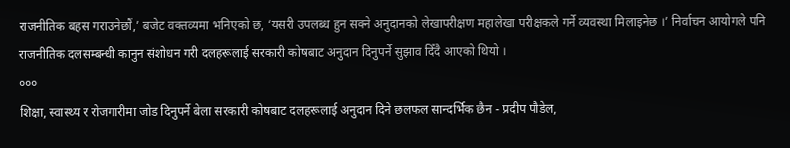राजनीतिक बहस गराउनेछौं,’ बजेट वक्तव्यमा भनिएको छ, ‘यसरी उपलब्ध हुन सक्ने अनुदानको लेखापरीक्षण महालेखा परीक्षकले गर्ने व्यवस्था मिलाइनेछ ।’ निर्वाचन आयोगले पनि राजनीतिक दलसम्बन्धी कानुन संशोधन गरी दलहरूलाई सरकारी कोषबाट अनुदान दिनुपर्ने सुझाव दिँदै आएको थियो ।
०००
शिक्षा, स्वास्थ्य र रोजगारीमा जोड दिनुपर्ने बेला सरकारी कोषबाट दलहरूलाई अनुदान दिने छलफल सान्दर्भिक छैन - प्रदीप पौडेल,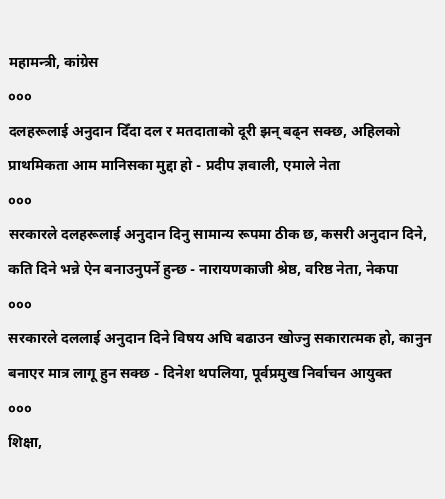महामन्त्री, कांग्रेस
०००
दलहरूलाई अनुदान दिँदा दल र मतदाताको दूरी झन् बढ्न सक्छ, अहिलको प्राथमिकता आम मानिसका मुद्दा हो - प्रदीप ज्ञवाली, एमाले नेता
०००
सरकारले दलहरूलाई अनुदान दिनु सामान्य रूपमा ठीक छ, कसरी अनुदान दिने, कति दिने भन्ने ऐन बनाउनुपर्ने हुन्छ - नारायणकाजी श्रेष्ठ, वरिष्ठ नेता, नेकपा
०००
सरकारले दललाई अनुदान दिने विषय अघि बढाउन खोज्नु सकारात्मक हो, कानुन बनाएर मात्र लागू हुन सक्छ - दिनेश थपलिया, पूर्वप्रमुख निर्वाचन आयुक्त
०००
शिक्षा,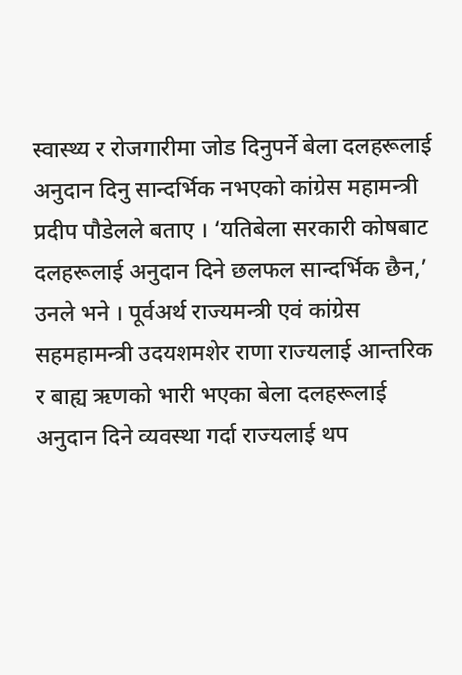स्वास्थ्य र रोजगारीमा जोड दिनुपर्ने बेला दलहरूलाई अनुदान दिनु सान्दर्भिक नभएको कांग्रेस महामन्त्री प्रदीप पौडेलले बताए । ‘यतिबेला सरकारी कोषबाट दलहरूलाई अनुदान दिने छलफल सान्दर्भिक छैन,’ उनले भने । पूर्वअर्थ राज्यमन्त्री एवं कांग्रेस सहमहामन्त्री उदयशमशेर राणा राज्यलाई आन्तरिक र बाह्य ऋणको भारी भएका बेला दलहरूलाई अनुदान दिने व्यवस्था गर्दा राज्यलाई थप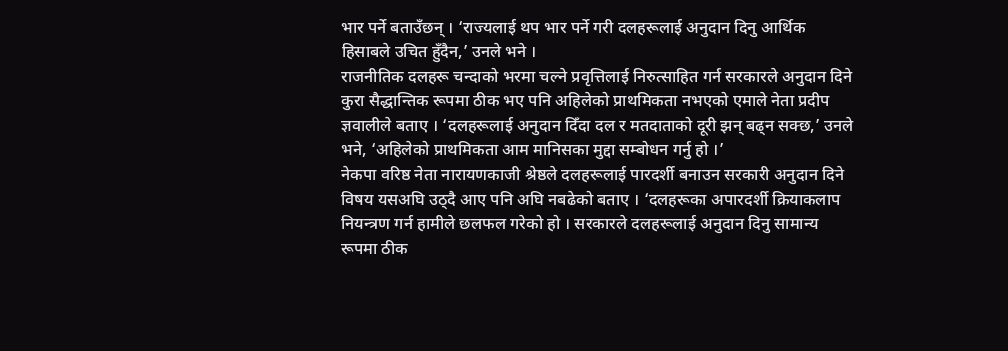भार पर्ने बताउँछन् । ‘राज्यलाई थप भार पर्ने गरी दलहरूलाई अनुदान दिनु आर्थिक हिसाबले उचित हुँदैन,’ उनले भने ।
राजनीतिक दलहरू चन्दाको भरमा चल्ने प्रवृत्तिलाई निरुत्साहित गर्न सरकारले अनुदान दिने कुरा सैद्धान्तिक रूपमा ठीक भए पनि अहिलेको प्राथमिकता नभएको एमाले नेता प्रदीप ज्ञवालीले बताए । ‘दलहरूलाई अनुदान दिँदा दल र मतदाताको दूरी झन् बढ्न सक्छ,’ उनले भने, ‘अहिलेको प्राथमिकता आम मानिसका मुद्दा सम्बोधन गर्नु हो ।’
नेकपा वरिष्ठ नेता नारायणकाजी श्रेष्ठले दलहरूलाई पारदर्शी बनाउन सरकारी अनुदान दिने विषय यसअघि उठ्दै आए पनि अघि नबढेको बताए । ‘दलहरूका अपारदर्शी क्रियाकलाप नियन्त्रण गर्न हामीले छलफल गरेको हो । सरकारले दलहरूलाई अनुदान दिनु सामान्य रूपमा ठीक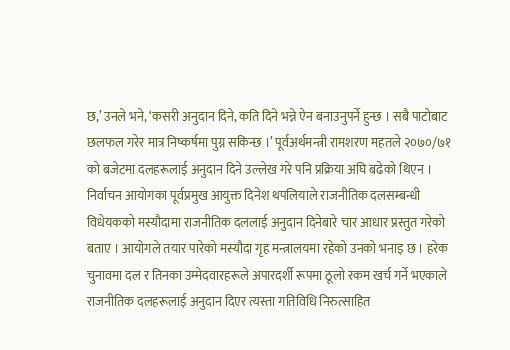छ,’ उनले भने, ‘कसरी अनुदान दिने, कति दिने भन्ने ऐन बनाउनुपर्ने हुन्छ । सबै पाटोबाट छलफल गरेर मात्र निष्कर्षमा पुग्न सकिन्छ ।’ पूर्वअर्थमन्त्री रामशरण महतले २०७०/७१ को बजेटमा दलहरूलाई अनुदान दिने उल्लेख गरे पनि प्रक्रिया अघि बढेको थिएन ।
निर्वाचन आयोगका पूर्वप्रमुख आयुक्त दिनेश थपलियाले राजनीतिक दलसम्बन्धी विधेयकको मस्यौदामा राजनीतिक दललाई अनुदान दिनेबारे चार आधार प्रस्तुत गरेको बताए । आयोगले तयार पारेको मस्यौदा गृह मन्त्रालयमा रहेको उनको भनाइ छ । हरेक चुनावमा दल र तिनका उम्मेदवारहरूले अपारदर्शी रूपमा ठूलो रकम खर्च गर्ने भएकाले राजनीतिक दलहरूलाई अनुदान दिएर त्यस्ता गतिविधि निरुत्साहित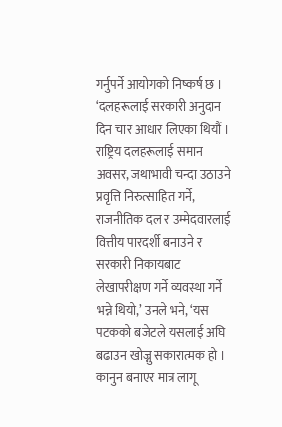गर्नुपर्ने आयोगको निष्कर्ष छ ।
‘दलहरूलाई सरकारी अनुदान दिन चार आधार लिएका थियौं । राष्ट्रिय दलहरूलाई समान अवसर, जथाभावी चन्दा उठाउने प्रवृत्ति निरुत्साहित गर्ने, राजनीतिक दल र उम्मेदवारलाई वित्तीय पारदर्शी बनाउने र सरकारी निकायबाट लेखापरीक्षण गर्ने व्यवस्था गर्ने भन्ने थियो,’ उनले भने, ‘यस पटकको बजेटले यसलाई अघि बढाउन खोज्नु सकारात्मक हो । कानुन बनाएर मात्र लागू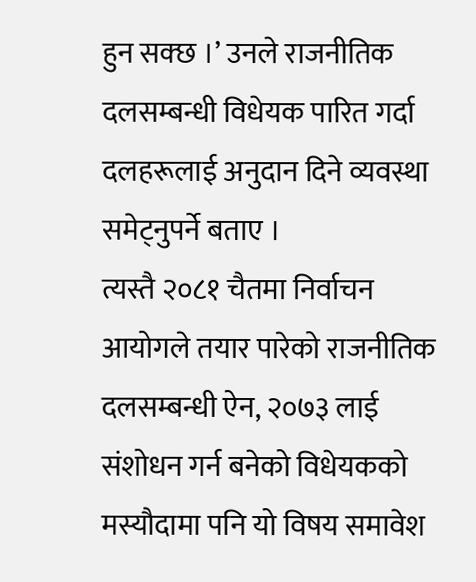हुन सक्छ ।’ उनले राजनीतिक दलसम्बन्धी विधेयक पारित गर्दा दलहरूलाई अनुदान दिने व्यवस्था समेट्नुपर्ने बताए ।
त्यस्तै २०८१ चैतमा निर्वाचन आयोगले तयार पारेको राजनीतिक दलसम्बन्धी ऐन, २०७३ लाई संशोधन गर्न बनेको विधेयकको मस्यौदामा पनि यो विषय समावेश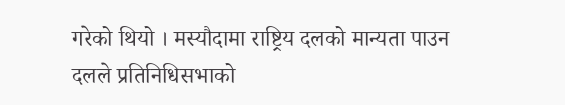गरेको थियो । मस्यौदामा राष्ट्रिय दलको मान्यता पाउन दलले प्रतिनिधिसभाको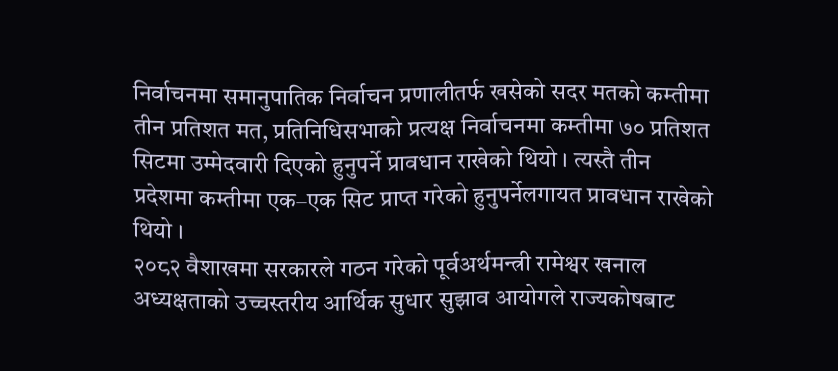निर्वाचनमा समानुपातिक निर्वाचन प्रणालीतर्फ खसेको सदर मतको कम्तीमा तीन प्रतिशत मत, प्रतिनिधिसभाको प्रत्यक्ष निर्वाचनमा कम्तीमा ७० प्रतिशत सिटमा उम्मेदवारी दिएको हुनुपर्ने प्रावधान राखेको थियो । त्यस्तै तीन प्रदेशमा कम्तीमा एक–एक सिट प्राप्त गरेको हुनुपर्नेलगायत प्रावधान राखेको थियो ।
२०८२ वैशाखमा सरकारले गठन गरेको पूर्वअर्थमन्त्री रामेश्वर खनाल अध्यक्षताको उच्चस्तरीय आर्थिक सुधार सुझाव आयोगले राज्यकोषबाट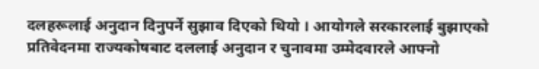दलहरूलाई अनुदान दिनुपर्ने सुझाव दिएको थियो । आयोगले सरकारलाई बुझाएको प्रतिवेदनमा राज्यकोषबाट दललाई अनुदान र चुनावमा उम्मेदवारले आफ्नो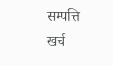सम्पत्ति खर्च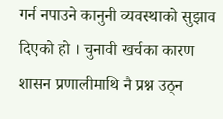गर्न नपाउने कानुनी व्यवस्थाको सुझाव दिएको हो । चुनावी खर्चका कारण शासन प्रणालीमाथि नै प्रश्न उठ्न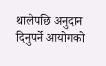थालेपछि अनुदान दिनुपर्ने आयोगको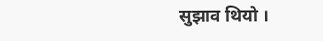सुझाव थियो ।